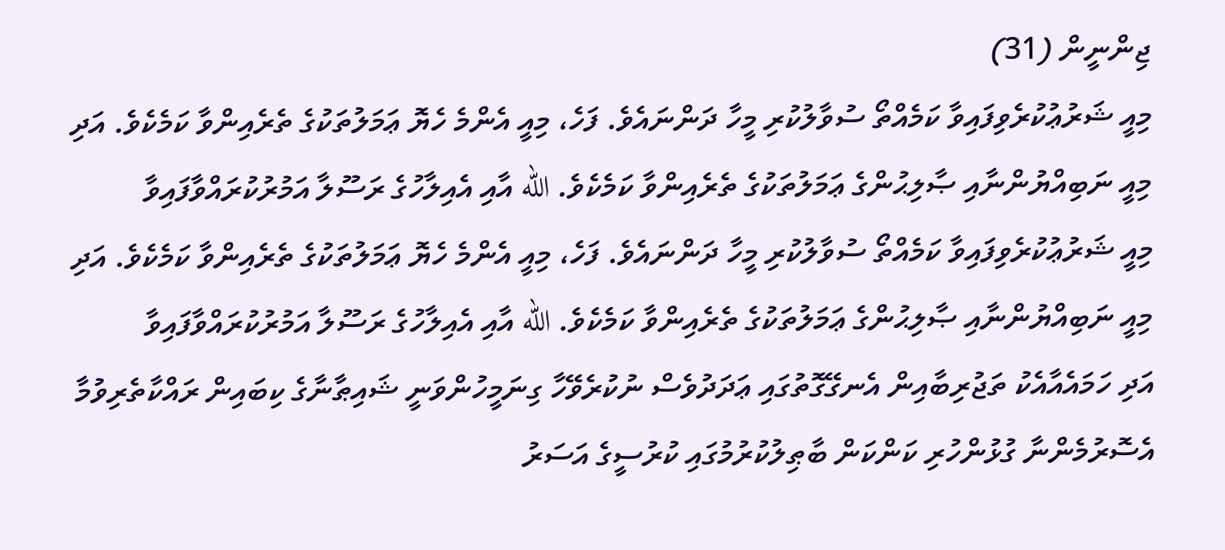ޖިންނީން (31)
މިއީ ޝަރުޢުކުރެވިފައިވާ ކަމެއްތޯ ސުވާލުކުރި މީހާ ދަންނައެވެ. ފަހެ، މިއީ އެންމެ ހެޔޮ ޢަމަލުތަކުގެ ތެރެއިންވާ ކަމެކެވެ. އަދި މިއީ ނަބިއްޔުންނާއި ޞާލިޙުންގެ ޢަމަލުތަކުގެ ތެރެއިންވާ ކަމެކެވެ. الله އާއި އެއިލާހުގެ ރަސޫލާ އަމުރުކުރައްވާފައިވާ
މިއީ ޝަރުޢުކުރެވިފައިވާ ކަމެއްތޯ ސުވާލުކުރި މީހާ ދަންނައެވެ. ފަހެ، މިއީ އެންމެ ހެޔޮ ޢަމަލުތަކުގެ ތެރެއިންވާ ކަމެކެވެ. އަދި މިއީ ނަބިއްޔުންނާއި ޞާލިޙުންގެ ޢަމަލުތަކުގެ ތެރެއިންވާ ކަމެކެވެ. الله އާއި އެއިލާހުގެ ރަސޫލާ އަމުރުކުރައްވާފައިވާ
އަދި ހަމައެއާއެކު ތަޖުރިބާއިން އެނގޭގޮތުގައި ޢަދަދުވެސް ނުކުރެވޭހާ ގިނަމީހުންވަނީ ޝައިޠާނާގެ ކިބައިން ރައްކާތެރިވުމާ އެސޮރުމެންނާ ގުޅުންހުރި ކަންކަން ބާޠިލުކުރުމުގައި ކުރުސީގެ އަސަރު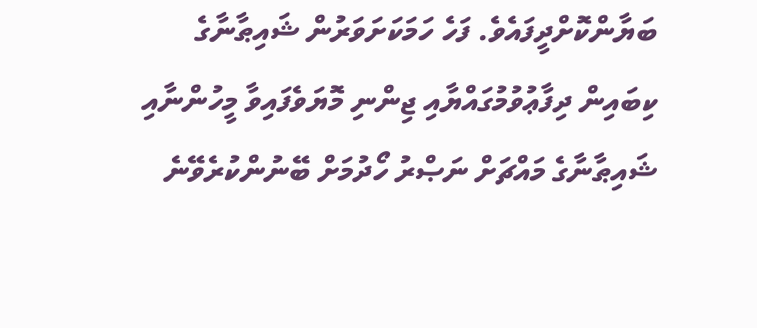ބަޔާންކޮށްދީފައެވެ. ފަހެ ހަމަކަށަވަރުން ޝައިޠާނާގެ ކިބައިން ދިފާޢުވުމުގައްޔާއި ޖިންނި މޮޔަވެފައިވާ މީހުންނާއި
ޝައިޠާނާގެ މައްޗަށް ނަޞްރު ހޯދުމަށް ބޭނުންކުރެވޭނެ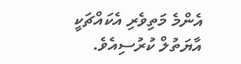އެންމެ މަތިވެރި އެކައްޗަކީ އާޔަތުލް ކުރުސިއެވެ.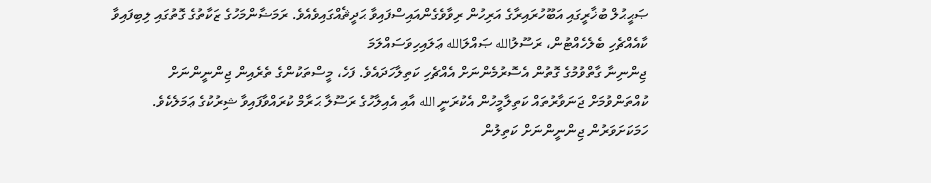ޞަޙީޙުލް ބުޚާރީގައި އަބޫހުރައިރާގެ އަރިހުން ރިވާވެގެންއައިސްފައިވާ ޙަދީޘެއްގައިވެއެވެ. ރަމަޟާންމަހުގެ ޒަކާތުގެ ގޮތުގައި ލިބިފައިވާ ކާއެއްޗެހި ބެލެހެއްޓުން، ރަސޫލުالله ޞައްލަالله ޢަލައިހިވަސައްލަމަ
ޖިންނިނާ ގާތްވުމުގެ ގޮތުން އެސޮރުމެންނަށް އެއްޗެހި ކަތިލާހަދައެވެ. ފަހެ، މީސްތަކުންގެ ތެރެއިން ޖިންނީންނަށް ކުއްތަންވުމަށް ޖަނަވާރުތައް ކަތިލާމީހުން އެކުރަނީ الله އާއި އެއިލާހުގެ ރަސޫލާ ޙަރާމް ކުރައްވާފައިވާ ޝިރުކުގެ ޢަމަލެކެވެ. ހަމަކަށަވަރުން ޖިންނީންނަށް ކަތިލުން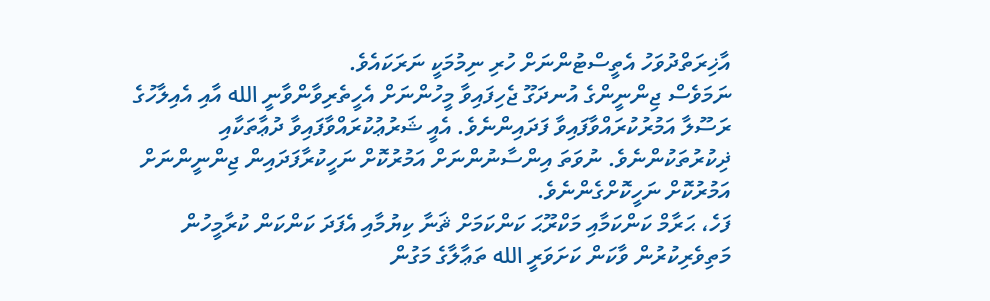އާޚިރަތްދުވަހު އެތީސްޓުންނަށް ހުރި ނިމުމަކީ ނަރަކައެވެ.
ނަމަވެސް ޖިންނީންގެ އުނދަގޫ ޖެހިފައިވާ މީހުންނަށް އެހީތެރިވާންވާނީ الله އާއި އެއިލާހުގެ ރަސޫލާ އަމުރުކުރައްވާފައިވާ ފަދައިންނެވެ. އެއީ ޝަރުޢުކުރައްވާފައިވާ ދުޢާތަކާއި ޛިކުރުތަކުންނެވެ. ނުވަތަ އިންސާނުންނަށް އަމުރުކޮށް ނަހީކުރާފަދައިން ޖިންނީންނަށް އަމުރުކޮށް ނަހީކޮށްގެންނެވެ.
ފަހެ، ޙަރާމް ކަންކަމާއި މަކްރޫޙަ ކަންކަމަށް ޘަނާ ކިޔުމާއި އެފަދަ ކަންކަން ކުރާމީހުން މަތިވެރިކުރުން ވާކަން ކަށަވަރީ الله ތަޢާލާގެ މަގުން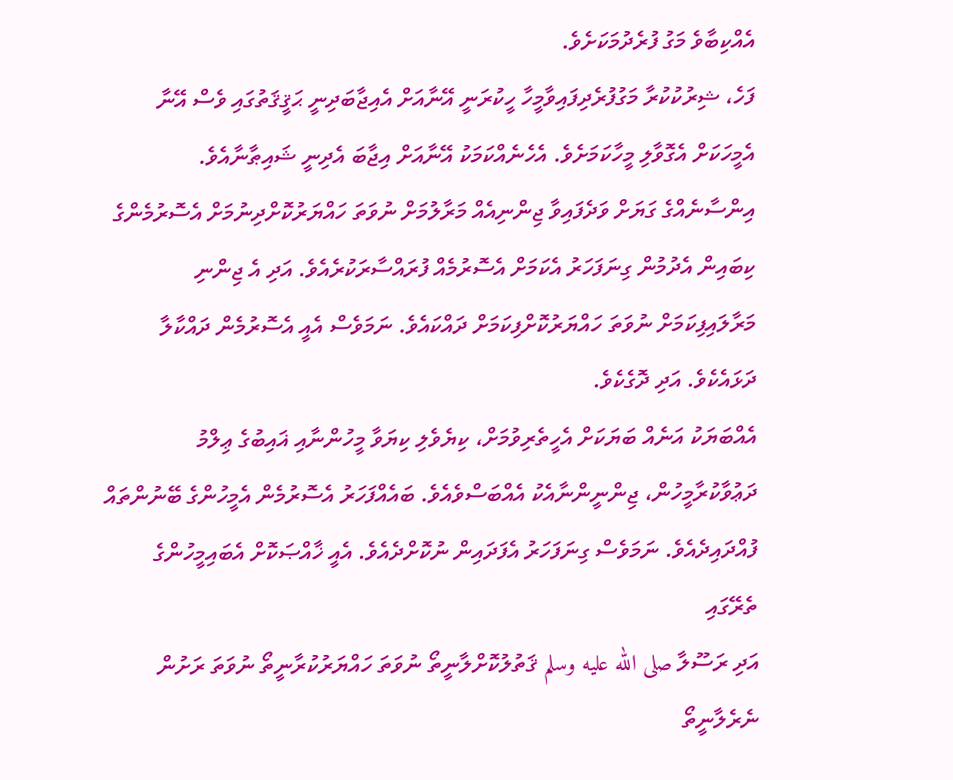އެއްކިބާވެ މަގު ފުރެދުމަކަށެވެ.
ފަހެ، ޝިރުކުކުރާ މަގުފުރެދިފައިވާމީހާ ހީކުރަނީ އޭނާއަށް އެއިޖާބަދިނީ ޙަޤީޤަތުގައި ވެސް އޭނާ އެމީހަކަށް އެގޮވާލި މީހާކަމަށެވެ. އެހެނެއްކަމަކު އޭނާއަށް އިޖާބަ އެދިނީ ޝައިޠާނާއެވެ.
އިންސާނެއްގެ ގަޔަށް ވަދެފައިވާ ޖިންނިއެއް މަރާލުމަށް ނުވަތަ ހައްޔަރުކޮށްދިނުމަށް އެސޮރުމެންގެ ކިބައިން އެދުމުން ގިނަފަހަރު އެކަމަށް އެސޮރުމެއް ފުރައްސާރަކުރެއެވެ. އަދި އެ ޖިންނި މަރާލައިފިކަމަށް ނުވަތަ ހައްޔަރުކޮށްފިކަމަށް ދައްކައެވެ. ނަމަވެސް އެއީ އެސޮރުމެން ދައްކާލާ ދަޅައެކެވެ. އަދި ދޮގެކެވެ.
އެއްބަޔަކު އަނެއް ބަޔަކަށް އެހީތެރިވުމަށް، ކިޔެވެލި ކިޔަވާ މީހުންނާއި ޣައިބުގެ ޢިލްމު ދަޢުވާކުރާމީހުން، ޖިންނީންނާއެކު އެއްބަސްވެއެވެ. ބައެއްފަހަރު އެސޮރުމެން އެމީހުންގެ ބޭނުންތައް ފުއްދައިދެއެވެ. ނަމަވެސް ގިނަފަހަރު އެފަދައިން ނުކޮށްދެއެވެ. އެއީ ޚާއްޞަކޮށް އެބައިމީހުންގެ ތެރޭގައި
އަދި ރަސޫލާ صلى الله عليه وسلم ޤަތުލުކޮށްލާނީތޯ ނުވަތަ ހައްޔަރުކުރާނީތޯ ނުވަތަ ރަށުން ނެރެލާނީތޯ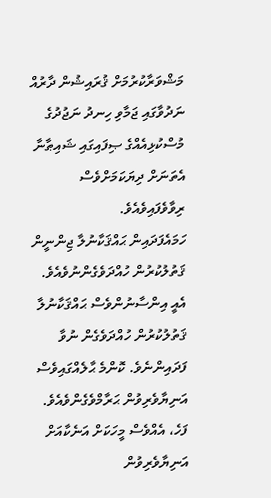މަޝްވަރާކުރުމަށް ޤުރައިޝުން ދާރުއް ނަދުވާގައި ޖަމާވި ހިނދު ނަޖުދުގެ މުސްކުޅިއެއްގެ ޞިފައިގައި ޝައިޠާނާ އެތަނަށް ދިޔަކަމަށްވެސް ރިވާވެފައިވެއެވެ.
ހަމައެފަދައިން ޙައްޤަކާނުލާ ޖިންނީން ޤަތުލުކުރުން ހުއްދަވެގެންނުވެއެވެ. އެއީ އިންސާނުންވެސް ޙައްޤަކާނުލާ ޤަތުލުކުރުން ހުއްދަވެގެން ނުވާ ފަދައިންނެވެ. ކޮންމެ ޙާލެއްގައިވެސް އަނިޔާވެރިވުން ޙަރާމްވެގެންވެއެވެ. ފަހެ، އެއްވެސް މީހަކަށް އަނެކާއަށް އަނިޔާވެރިވުން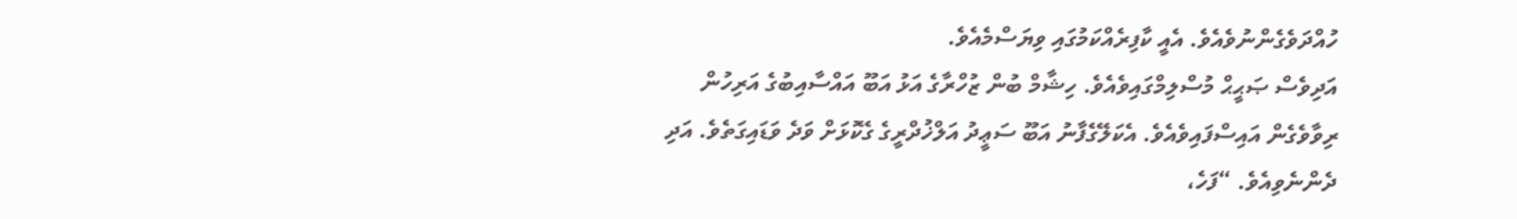ހުއްދަވެގެންނުވެއެވެ. އެއީ ކާފިރެއްކަމުގައި ވިޔަސްމެއެވެ.
އަދިވެސް ޞަޙީޙް މުސްލިމްގައިވެއެވެ. ހިޝާމް ބުން ޒުހްރާގެ އަޅު އަބޫ އައްސާއިބުގެ އަރިހުން ރިވާވެގެން އައިސްފައިވެއެވެ. އެކަލޭގެފާނު އަބޫ ސަޢީދު އަލްޚުދްރީގެ ގެކޮޅަށް ވަދެ ވަޑައިގަތެވެ. އަދި ދެންނެވިއެވެ. “ފަހެ،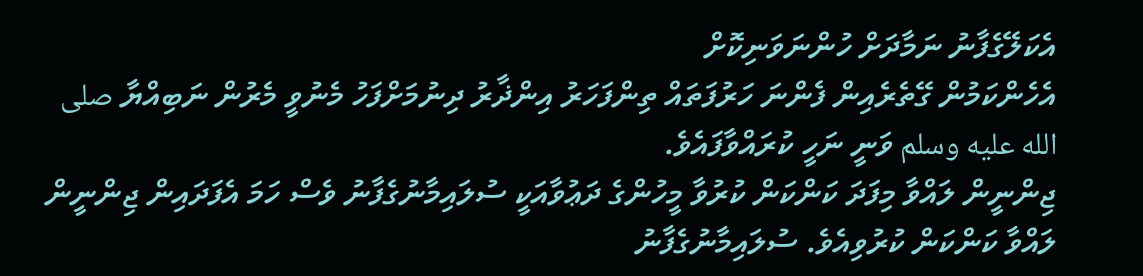އެކަލޭގެފާނު ނަމާދަށް ހުންނަވަނިކޮށް
އެހެންކަމުން ގޭތެރެއިން ފެންނަ ހަރުފަތައް ތިންފަހަރު އިންޛާރު ދިނުމަށްފަހު މެނުވީ މެރުން ނަބިއްޔާ صلى الله عليه وسلم ވަނީ ނަހީ ކުރައްވާފައެވެ.
ޖިންނީން ލައްވާ މިފަދަ ކަންކަން ކުރުވާ މީހުންގެ ދަޢުވާއަކީ ސުލައިމާނުގެފާނު ވެސް ހަމަ އެފަދައިން ޖިންނީން ލައްވާ ކަންކަން ކުރުވިއެވެ. ސުލައިމާނުގެފާނު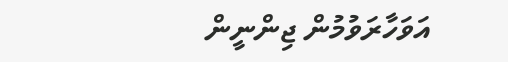އަވަހާރަވުމުން ޖިންނީން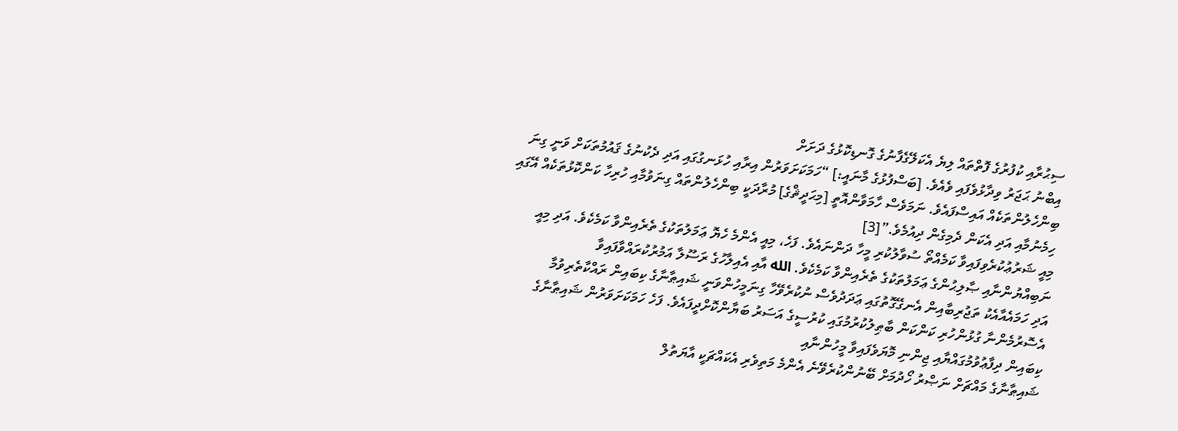ސިޙުރާއި ކުފުރުގެ ފޮތްތައް ލިޔެ އެކަލޭގެފާނުގެ ގޮނޑިކޮޅުގެ ދަށަށް
އިބްނު ޙަޖަރު ވިދާޅުވެފައި ވެއެވެ. [ބަސްފުޅުގެ މާނައީ:] “ހަމަކަށަވަރުން އިރާއި ހުޅަނގުގައި އަދި ދެކުނުގެ ޤައުމުތަކަށް ވަނީ ގިނަ ބިންހެލުންތަކެއް އައިސްފައެވެ. ނަމަވެސް ހާމަވާންއޮތީ [މިޙަދީޘްގެ] މުރާދަކީ ބިންހެލުންތައް ގިނަވުމާއި ހުރިހާ ކަންކޮޅުތަކެއް އޭގައި ހިމެނުމާއި އަދި އެކަން ދެމިގެން ދިއުމެވެ.”[3]
މިއީ ޝަރުޢުކުރެވިފައިވާ ކަމެއްތޯ ސުވާލުކުރި މީހާ ދަންނައެވެ. ފަހެ، މިއީ އެންމެ ހެޔޮ ޢަމަލުތަކުގެ ތެރެއިންވާ ކަމެކެވެ. އަދި މިއީ ނަބިއްޔުންނާއި ޞާލިޙުންގެ ޢަމަލުތަކުގެ ތެރެއިންވާ ކަމެކެވެ. الله އާއި އެއިލާހުގެ ރަސޫލާ އަމުރުކުރައްވާފައިވާ
އަދި ހަމައެއާއެކު ތަޖުރިބާއިން އެނގޭގޮތުގައި ޢަދަދުވެސް ނުކުރެވޭހާ ގިނަމީހުންވަނީ ޝައިޠާނާގެ ކިބައިން ރައްކާތެރިވުމާ އެސޮރުމެންނާ ގުޅުންހުރި ކަންކަން ބާޠިލުކުރުމުގައި ކުރުސީގެ އަސަރު ބަޔާންކޮށްދީފައެވެ. ފަހެ ހަމަކަށަވަރުން ޝައިޠާނާގެ ކިބައިން ދިފާޢުވުމުގައްޔާއި ޖިންނި މޮޔަވެފައިވާ މީހުންނާއި
ޝައިޠާނާގެ މައްޗަށް ނަޞްރު ހޯދުމަށް ބޭނުންކުރެވޭނެ އެންމެ މަތިވެރި އެކައްޗަކީ އާޔަތުލް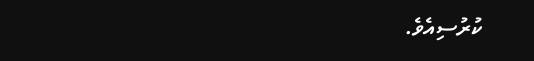ކުރުސިއެވެ.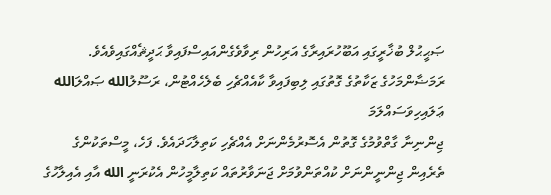ޞަޙީޙުލް ބުޚާރީގައި އަބޫހުރައިރާގެ އަރިހުން ރިވާވެގެންއައިސްފައިވާ ޙަދީޘެއްގައިވެއެވެ. ރަމަޟާންމަހުގެ ޒަކާތުގެ ގޮތުގައި ލިބިފައިވާ ކާއެއްޗެހި ބެލެހެއްޓުން، ރަސޫލުالله ޞައްލަالله ޢަލައިހިވަސައްލަމަ
ޖިންނިނާ ގާތްވުމުގެ ގޮތުން އެސޮރުމެންނަށް އެއްޗެހި ކަތިލާހަދައެވެ. ފަހެ، މީސްތަކުންގެ ތެރެއިން ޖިންނީންނަށް ކުއްތަންވުމަށް ޖަނަވާރުތައް ކަތިލާމީހުން އެކުރަނީ الله އާއި އެއިލާހުގެ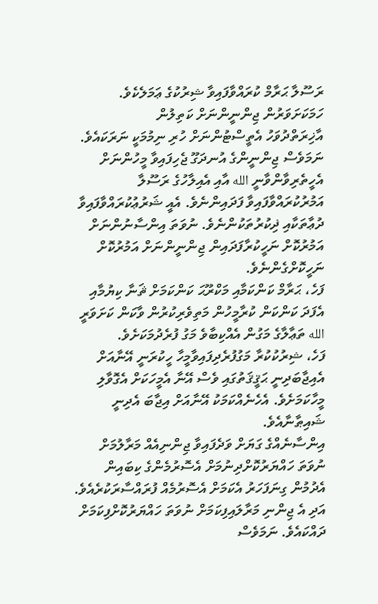ރަސޫލާ ޙަރާމް ކުރައްވާފައިވާ ޝިރުކުގެ ޢަމަލެކެވެ. ހަމަކަށަވަރުން ޖިންނީންނަށް ކަތިލުން
އާޚިރަތްދުވަހު އެތީސްޓުންނަށް ހުރި ނިމުމަކީ ނަރަކައެވެ.
ނަމަވެސް ޖިންނީންގެ އުނދަގޫ ޖެހިފައިވާ މީހުންނަށް އެހީތެރިވާންވާނީ الله އާއި އެއިލާހުގެ ރަސޫލާ އަމުރުކުރައްވާފައިވާ ފަދައިންނެވެ. އެއީ ޝަރުޢުކުރައްވާފައިވާ ދުޢާތަކާއި ޛިކުރުތަކުންނެވެ. ނުވަތަ އިންސާނުންނަށް އަމުރުކޮށް ނަހީކުރާފަދައިން ޖިންނީންނަށް އަމުރުކޮށް ނަހީކޮށްގެންނެވެ.
ފަހެ، ޙަރާމް ކަންކަމާއި މަކްރޫޙަ ކަންކަމަށް ޘަނާ ކިޔުމާއި އެފަދަ ކަންކަން ކުރާމީހުން މަތިވެރިކުރުން ވާކަން ކަށަވަރީ الله ތަޢާލާގެ މަގުން އެއްކިބާވެ މަގު ފުރެދުމަކަށެވެ.
ފަހެ، ޝިރުކުކުރާ މަގުފުރެދިފައިވާމީހާ ހީކުރަނީ އޭނާއަށް އެއިޖާބަދިނީ ޙަޤީޤަތުގައި ވެސް އޭނާ އެމީހަކަށް އެގޮވާލި މީހާކަމަށެވެ. އެހެނެއްކަމަކު އޭނާއަށް އިޖާބަ އެދިނީ ޝައިޠާނާއެވެ.
އިންސާނެއްގެ ގަޔަށް ވަދެފައިވާ ޖިންނިއެއް މަރާލުމަށް ނުވަތަ ހައްޔަރުކޮށްދިނުމަށް އެސޮރުމެންގެ ކިބައިން އެދުމުން ގިނަފަހަރު އެކަމަށް އެސޮރުމެއް ފުރައްސާރަކުރެއެވެ. އަދި އެ ޖިންނި މަރާލައިފިކަމަށް ނުވަތަ ހައްޔަރުކޮށްފިކަމަށް ދައްކައެވެ. ނަމަވެސް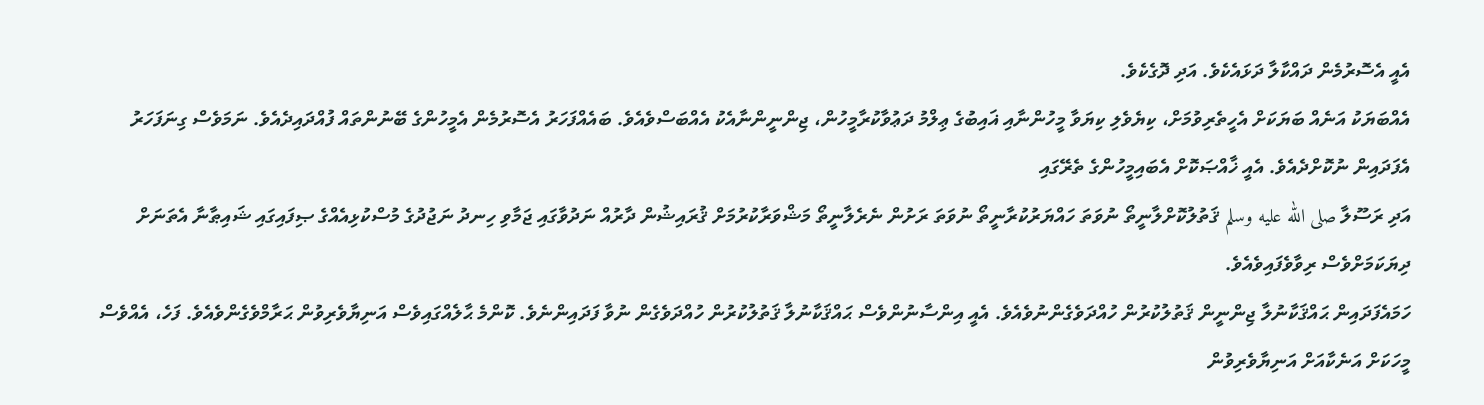އެއީ އެސޮރުމެން ދައްކާލާ ދަޅައެކެވެ. އަދި ދޮގެކެވެ.
އެއްބަޔަކު އަނެއް ބަޔަކަށް އެހީތެރިވުމަށް، ކިޔެވެލި ކިޔަވާ މީހުންނާއި ޣައިބުގެ ޢިލްމު ދަޢުވާކުރާމީހުން، ޖިންނީންނާއެކު އެއްބަސްވެއެވެ. ބައެއްފަހަރު އެސޮރުމެން އެމީހުންގެ ބޭނުންތައް ފުއްދައިދެއެވެ. ނަމަވެސް ގިނަފަހަރު އެފަދައިން ނުކޮށްދެއެވެ. އެއީ ޚާއްޞަކޮށް އެބައިމީހުންގެ ތެރޭގައި
އަދި ރަސޫލާ صلى الله عليه وسلم ޤަތުލުކޮށްލާނީތޯ ނުވަތަ ހައްޔަރުކުރާނީތޯ ނުވަތަ ރަށުން ނެރެލާނީތޯ މަޝްވަރާކުރުމަށް ޤުރައިޝުން ދާރުއް ނަދުވާގައި ޖަމާވި ހިނދު ނަޖުދުގެ މުސްކުޅިއެއްގެ ޞިފައިގައި ޝައިޠާނާ އެތަނަށް ދިޔަކަމަށްވެސް ރިވާވެފައިވެއެވެ.
ހަމައެފަދައިން ޙައްޤަކާނުލާ ޖިންނީން ޤަތުލުކުރުން ހުއްދަވެގެންނުވެއެވެ. އެއީ އިންސާނުންވެސް ޙައްޤަކާނުލާ ޤަތުލުކުރުން ހުއްދަވެގެން ނުވާ ފަދައިންނެވެ. ކޮންމެ ޙާލެއްގައިވެސް އަނިޔާވެރިވުން ޙަރާމްވެގެންވެއެވެ. ފަހެ، އެއްވެސް މީހަކަށް އަނެކާއަށް އަނިޔާވެރިވުން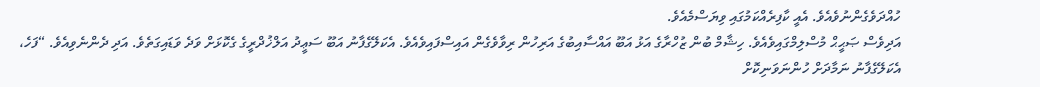ހުއްދަވެގެންނުވެއެވެ. އެއީ ކާފިރެއްކަމުގައި ވިޔަސްމެއެވެ.
އަދިވެސް ޞަޙީޙް މުސްލިމްގައިވެއެވެ. ހިޝާމް ބުން ޒުހްރާގެ އަޅު އަބޫ އައްސާއިބުގެ އަރިހުން ރިވާވެގެން އައިސްފައިވެއެވެ. އެކަލޭގެފާނު އަބޫ ސަޢީދު އަލްޚުދްރީގެ ގެކޮޅަށް ވަދެ ވަޑައިގަތެވެ. އަދި ދެންނެވިއެވެ. “ފަހެ، އެކަލޭގެފާނު ނަމާދަށް ހުންނަވަނިކޮށް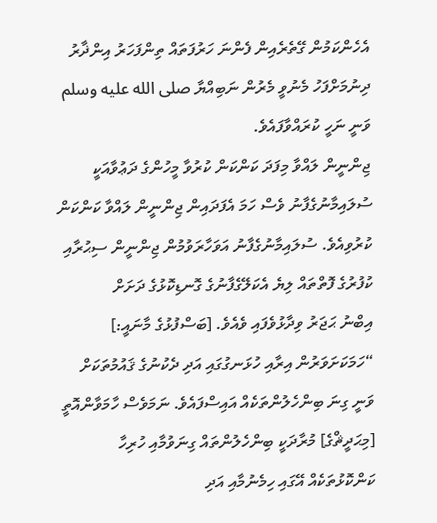އެހެންކަމުން ގޭތެރެއިން ފެންނަ ހަރުފަތައް ތިންފަހަރު އިންޛާރު ދިނުމަށްފަހު މެނުވީ މެރުން ނަބިއްޔާ صلى الله عليه وسلم ވަނީ ނަހީ ކުރައްވާފައެވެ.
ޖިންނީން ލައްވާ މިފަދަ ކަންކަން ކުރުވާ މީހުންގެ ދަޢުވާއަކީ ސުލައިމާނުގެފާނު ވެސް ހަމަ އެފަދައިން ޖިންނީން ލައްވާ ކަންކަން ކުރުވިއެވެ. ސުލައިމާނުގެފާނު އަވަހާރަވުމުން ޖިންނީން ސިޙުރާއި ކުފުރުގެ ފޮތްތައް ލިޔެ އެކަލޭގެފާނުގެ ގޮނޑިކޮޅުގެ ދަށަށް
އިބްނު ޙަޖަރު ވިދާޅުވެފައި ވެއެވެ. [ބަސްފުޅުގެ މާނައީ:] “ހަމަކަށަވަރުން އިރާއި ހުޅަނގުގައި އަދި ދެކުނުގެ ޤައުމުތަކަށް ވަނީ ގިނަ ބިންހެލުންތަކެއް އައިސްފައެވެ. ނަމަވެސް ހާމަވާންއޮތީ [މިޙަދީޘްގެ] މުރާދަކީ ބިންހެލުންތައް ގިނަވުމާއި ހުރިހާ ކަންކޮޅުތަކެއް އޭގައި ހިމެނުމާއި އަދި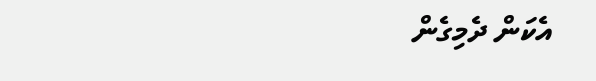އެކަން ދެމިގެން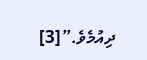ދިއުމެވެ.”[3]